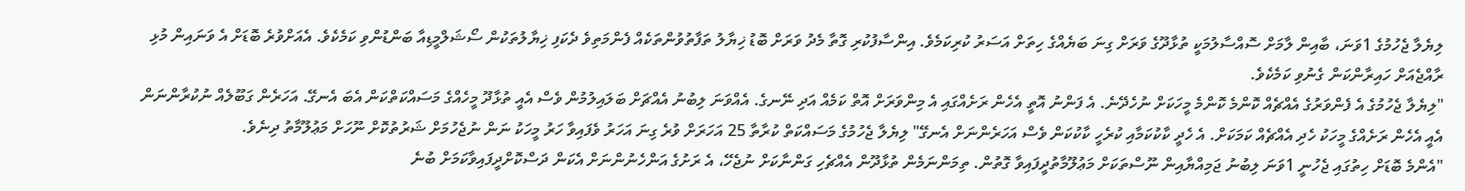ލިޔެލާ ޖެހުމުގެ 1ވަނަ، ބާއިން ލާމަށް ސޮއްސާލުމަކީ ތުޅާދޫގެ ވަރަށް ގިނަ ބަޔެއްގެ ހިތަށް އަސަރު ކުރިކަމެވެ. އިންސާފުކުރި ގޮތާ މެދު ވަރަށް ބޮޑު ޚިޔާލު ތަފާތުވުންތަކެއް ފެންމަތިވެ ދެކަފި ޚިޔާލުތަކުން ސޯޝަލްމީޑިއާ ބަންޑުންވި ކަމެކެވެ. އެއަށްވުރެ ބޮޑަށް އެ ވަނައިން މުޅި ރާއްޖެއަށް ހައިރާންކަން ގެނުވި ކަމެކެވެ.
"ލިޔެލާ ޖެހުމުގެ އެ ފެންވަރުގެ އެއްޗެއް ކޮންމެ ކޮންމެ މީހަކަށް ނުހެދޭނެ. އެ ފަންނު އޮތީ އެހެން ރަށެއްގައި އެ މިންވަރަށް އޮތް ކަމެއް އަދި ނޭނގެ. އެއްވަނަ ލިބުނު އެއްޗަށް ބަލައިލުމުން ވެސް އެއީ ތުޅާދޫ މީހެއްގެ މަސައްކަތްކަން އެބަ އެނގޭ. އަހަރެން ގަބޫލެއް ނުކުރާންނަން އެއީ އެހެން ރަށެއްގެ މީހަކު ހެދި އެއްޗެއް ކަމަކަށް. އެ ހެދީ ކާކުކަމާއި ކުރެހީ ކާކުކަން ވެސް އަހަރެންނަށް އެނގޭ" ލިޔެލާ ޖެހުމުގެ މަސައްކަތް ކުރާތާ 25 އަހަރަށް ވުރެ ގިނަ އަހަރު ވެފައިވާ ހަރު މީހަކު ނަން ނުޖެހުމަށް ޝަރުތުކޮށް ނޫހަށް މަޢުލޫމާތު ދިނެވެ.
"އެންމެ ބޮޑަށް ހިތުގައި ޖެހުނީ 1ވަނަ ލިބުނު ޖަމިއްޔާއިން ނޫސްތަކަށް މަޢުލޫމާތުދީފައިވާ ގޮތުން. ތިމަންނަމެން ތުޅާދޫން އެއްޗެހި ގަންނާކަށް ނުޖެހޭ، އެ ރަށުގެ އަންހެނުންނަށް އެކަން ދަސްކޮށްދީފައިވާކަމަށް ބުނެ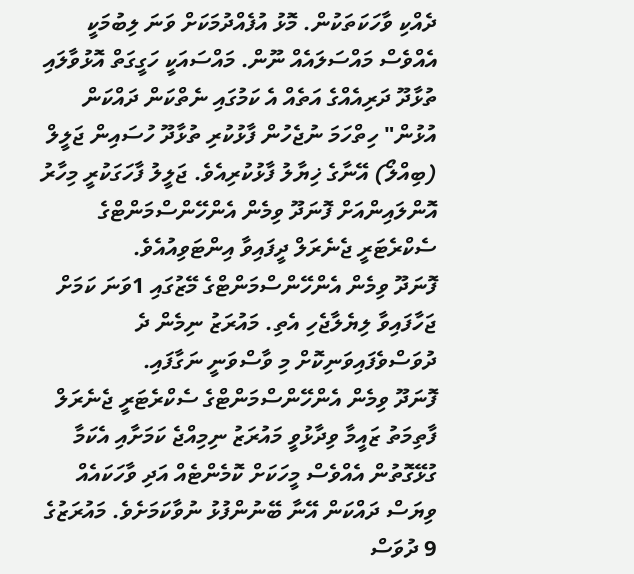ދެއްކި ވާހަކަތަކުން. މޮޅު އުފެއްދުމަކަށް ވަނަ ލިބުމަކީ އެއްވެސް މައްސަލައެއް ނޫން. މައްސައަކީ ހަގީގަތް އޮޅުވާލައި ތުޅާދޫ ދަރިއެއްގެ އަތެއް އެ ކަމުގައި ނެތްކަން ދައްކަން އުޅުން" ހިތްހަމަ ނުޖެހުން ފާޅުކުރި ތުޅާދޫ ހުސައިން ޖަލީލް (ބިއްލޯ) އޭނާގެ ޚިޔާލު ފާޅުކުރިއެވެ. ޖަލީލު ފާހަގަކުރީ މިހާރު އޮންލައިންއަށް ފޮނަދޫ ވިމެން އެންހޭންސްމަންޓްގެ ސެކްރެޓަރީ ޖެނެރަލް ދީފައިވާ އިންޓަވިއުއެވެ.
ފޮނަދޫ ވިމެން އެންހޭންސްމަންޓްގެ މޭޒުގައި 1ވަނަ ކަމަށް ޖަހާފައިވާ ލިޔެލާޖެހި އެތި. މައުރަޒު ނިމެން ދެ ދުވަސްވެފައިވަނިކޮށް މި ވާސްވަނީ ނަގާފައި.
ފޮނަދޫ ވިމެން އެންހޭންސްމަންޓްގެ ސެކްރެޓަރީ ޖެނެރަލް ފާތިމަތު ޒައީމާ ވިދާޅުވީ މައުރަޒު ނިމިއްޖެ ކަމަށާއި އެކަމާ ގުޅޭގޮތުން އެއްވެސް މީހަކަށް ކޮމެންޓެއް އަދި ވާހަކައެއް ވިޔަސް ދައްކަން އޭނާ ބޭނުންފުޅު ނުވާކަމަށެވެ. މައުރަޒުގެ 9 ދުވަސް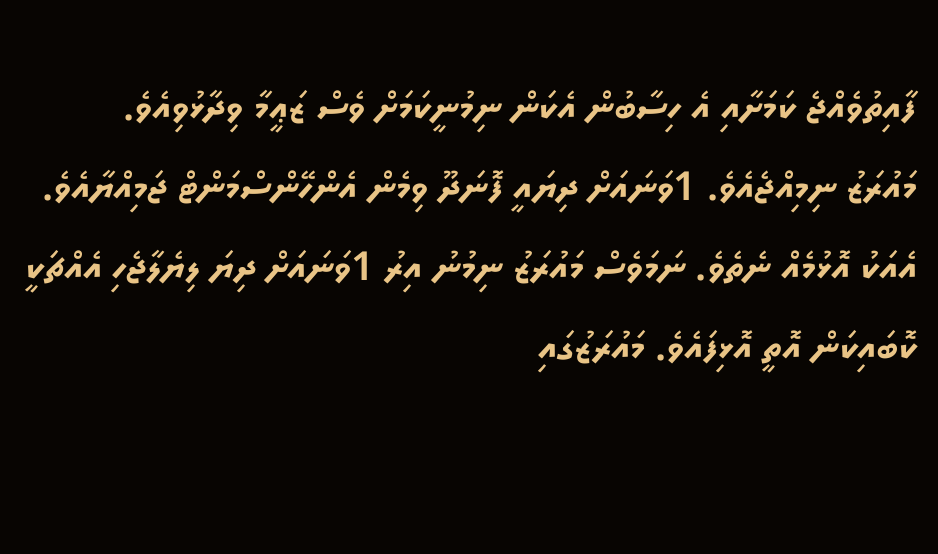ފާއިތުވެއްޖެ ކަމަށާއި އެ ހިސާބުން އެކަން ނިމުނީކަމަށް ވެސް ޒަޢީމާ ވިދާޅުވިއެވެ.
މައުރަޒު ނިމިއްޖެއެވެ. 1ވަނައަށް ދިޔައީ ފޮނަދޫ ވިމެން އެންހޭންސްމަންޓް ޖަމިއްޔާއެވެ. އެއަކު އޮޅުމެއް ނެތެވެ. ނަމަވެސް މައުރަޒު ނިމުނު އިރު 1ވަނައަށް ދިޔަ ލިޔެލާޖެހި އެއްޗަކީ ކޮބައިކަން އޮތީ އޮޅިފައެވެ. މައުރަޒުގައި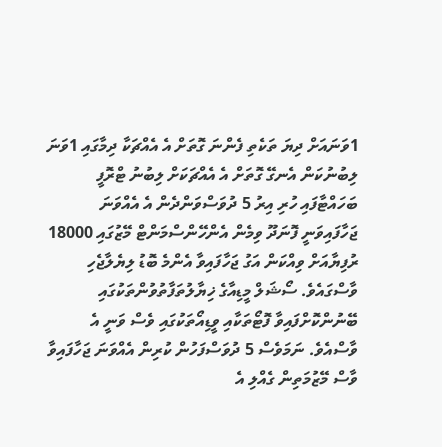1ވަނައަށް ދިޔަ ތަކެތި ފެންނަ ގޮތަށް އެ އެއްޗަކާ ދިމާގައި 1ވަނަ ލިބުނުކަން އެނގޭ ގޮތަށް އެ އެއްޗަކަށް ލިބުނު ޓްރޮފީ ބަހައްޓާފައި ހުރި އިރު 5 ދުވަސްވަންދެން އެ އެއްވަނަ ޖަހާފައިވަނީ ފޮނަދޫ ވިމެން އެންހޭންސްމަންޓް މޭޒުގައި 18000 ރުފިޔާއަށް ވިއްކަން އަގު ޖަހާފައިވާ އެންމެ ބޮޑު ލިޔެލާޖެހި ވާސްގައެވެ. ސޯޝަލް މީޑިއާގެ ޚިޔާލުތަފާތުވުންތަކުގައި ބޭނުންކޮށްފައިވާ ފޮޓޯތަކާއި ވީޑިއޯތަކުގައި ވެސް ވަނީ އެ ވާސްއެވެ. ނަމަވެސް 5 ދުވަސްފަހުން ކުރިން އެއްވަނަ ޖަހާފައިވާ ވާސް މޭޒުމަތިން ގެއްލި އެ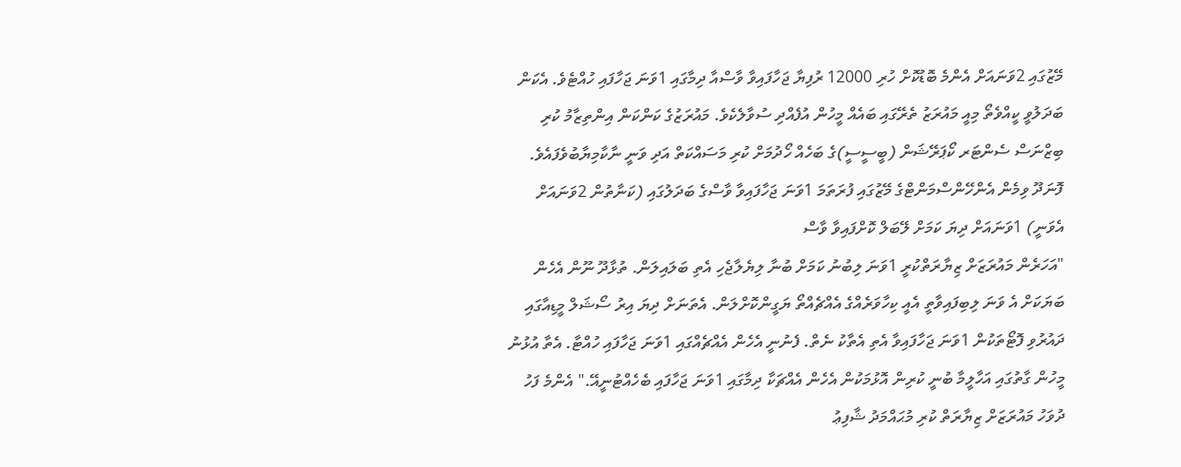މޭޒުގައި 2ވަނައަށް އެންމެ ބޮޑުކޮށް ހުރި 12000 ރުފިޔާ ޖަހާފައިވާ ވާސްއާ ދިމާގައި 1ވަނަ ޖަހާފައި ހުއްޓެވެ. އެކަން ބަދަލުވީ ކީއްވެތޯ މިއީ މައުރަޒު ތެރޭގައި ބައެއް މީހުން އުފެއްދި ސުވާލެކެވެ. މައުރަޒުގެ ކަންކަން އިންތިޒާމު ކުރި ބިޒްނަސް ސެންޓަރ ކޯޕަރޭޝަން (ބީސީސީ)ގެ ބަހެއް ހޯދުމަށް ކުރި މަސައްކަތް އަދި ވަނީ ނާކާމިޔާބުވެފައެވެ.
ފޮނަދޫ ވިމެން އެންހޭންސްމަންޓްގެ މޭޒުގައި ފުރަތަމަ 1ވަނަ ޖަހާފައިވާ ވާސްގެ ބަދަލުގައި (ކަނާތުން 2ވަނައަށް އެވަނީ) 1ވަނައަށް ދިޔަ ކަމަށް ލޭބަލް ކޮށްފައިވާ ވާސް
"އަހަރެން މައުރަޒަށް ޒިޔާރަތްކުރީ 1ވަނަ ލިބުނު ކަމަށް ބުނާ ލިޔެލާޖެހި އެތި ބަލައިލަން. ތުޅާދޫ ނޫން އެހެން ބަޔަކަށް އެ ވަނަ ލިބިފައިވާތީ އެއީ ކިހާވަރެއްގެ އެއްޗެއްތޯ ޔަގީންކޮށްލަން. އެތަނަށް ދިޔަ އިރު ސޯޝަލް މީޑިއާގައި ދައުރުވި ފޮޓޯތަކުން 1ވަނަ ޖަހާފައިވާ އެތި އެތާކު ނެތް. ފެނުނީ އެހެން އެއްޗެއްގައި 1ވަނަ ޖަހާފައި ހުއްޓާ. އެތާ އުޅުނު މީހުން ގާތުގައި އަހާލީމާ ބުނީ ކުރިން އޮޅުމަކުން އެހެން އެއްޗަކާ ދިމާގައި 1ވަނަ ޖަހާފައި ބެހެއްޓުނީއޭ." އެންމެ ފަހު ދުވަހު މައުރަޒަށް ޒިޔާރަތް ކުރި މުޙައްމަދު ޝާފިޢު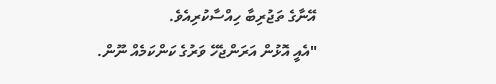އޭނާގެ ތަޖުރިބާ ހިއްސާކުރިއެވެ.
"އެއީ އޮޅުން އަރަންޖެހޭ ވަރުގެ ކަންކަމެއް ނޫން.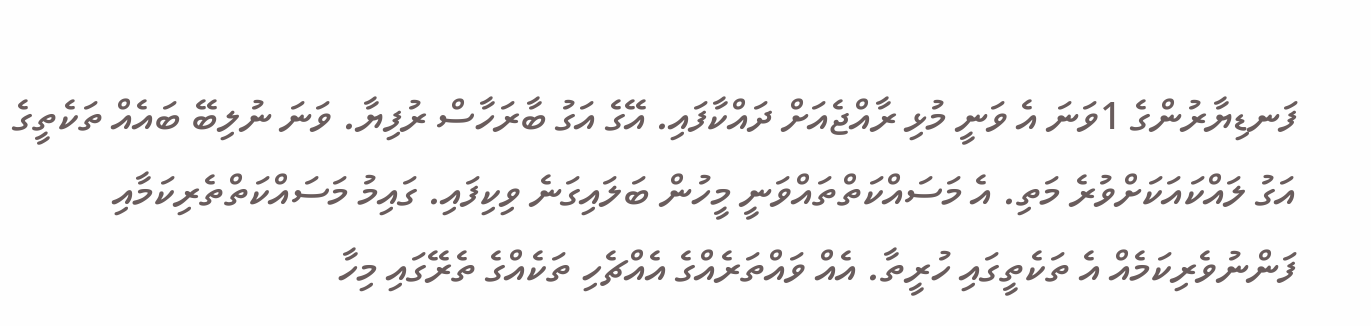ފަނޑިޔާރުންގެ 1ވަނަ އެ ވަނީ މުޅި ރާއްޖެއަށް ދައްކާފައި. އޭގެ އަގު ބާރަހާސް ރުފިޔާ. ވަނަ ނުލިބޭ ބައެއް ތަކެތީގެ އަގު ލައްކައަކަށްވުރެ މަތި. އެ މަސައްކަތްތައްވަނީ މީހުން ބަލައިގަނެ ވިކިފައި. ގައިމު މަސައްކަތްތެރިކަމާއި ފަންނުވެރިކަމެއް އެ ތަކެތީގައި ހުރީތާ. އެއް ވައްތަރެއްގެ އެއްޗެހި ތަކެއްގެ ތެރޭގައި މިހާ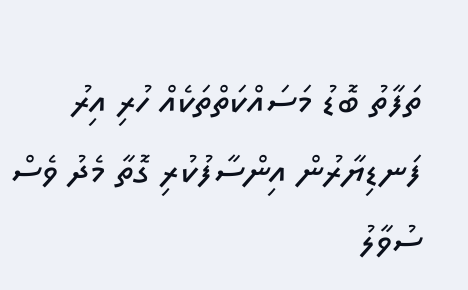ތަފާތު ބޮޑު މަސައްކަތްތަކެއް ހުރި އިރު ފަނޑިޔާރުން އިންސާފުކުރި ގޮތާ މެދު ވެސް ސުވާލު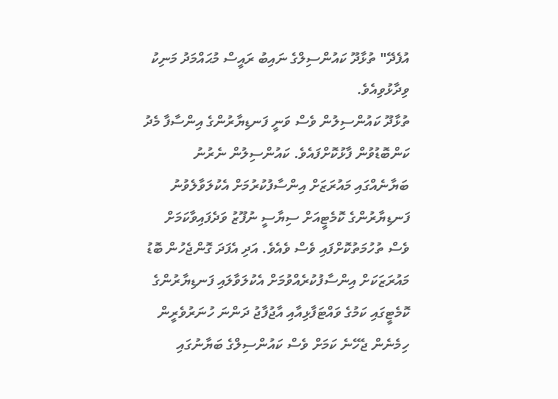އުފެދޭ" ތުޅާދޫ ކައުންސިލްގެ ނައިބު ރައީސް މުޙައްމަދު މަނިކު ވިދާޅުވިއެވެ.
ތުޅާދޫ ކައުންސިލުން ވެސް ވަނީ ފަނޑިޔާރުންގެ އިންސާފާ މެދު ކަންބޮޑުވުން ފާޅުކޮށްފައެވެ. ކައުންސިލުން ނެރުނު ބަޔާނެއްގައި މައުރަޒަށް އިންސާފުކުރުމަށް އެކުލަވާލެވުނު ފަނޑިޔާރުންގެ ކޮމެޓީއަށް ސިޔާސީ ނުފޫޒު ވަދެފައިވާކަމަށް ވެސް ތުހުމަތުކޮށްފައި ވެސް ވެއެވެ. އަދި އެފަދަ ގޮންޖެހުން ބޮޑު މައުރަޒަކަށް އިންސާފުކުރެއްވުމަށް އެކުލަވާލައި ފަނޑިޔާރުންގެ ކޮމެޓީގައި ކަމުގެ ވައްޓަފާޅިއާއި އާޖުފާޖު ދަންނަ ހުނަރުވެރީން ހިމެނެން ޖެހޭނެ ކަމަށް ވެސް ކައުންސިލްގެ ބަޔާނުގައި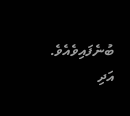ބުނެފައިވެއެވެ. އަދި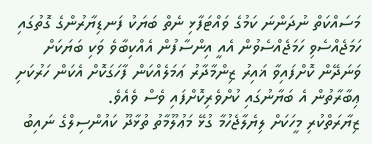މަސައްކަތް ނުދަންނަ ކަމުގެ ވައްޓަފާޅި ނެތް ބަޔަކު ފަނޑިޔާރުންގެ ގޮތުގައި ހަމަޖެއްސެވި ހަމަޖެއްސެވުން އެއީ އިންސާފުން އެއްކިބާވެ ވަކި ބަޔަކަށް ވަނަދޭން ކޮށްފައިވާ ޣައިރު ޒިންމާދާރު ޢަމަލެއްކަން ފާހަގަކޮށް އެކަން ހަރުކަށި ޢިބާރާތުން އެ ބަޔާނުގައި ކުށްވެރިކޮށްފައި ވެސް ވެއެވެ.
ޒިޔާރަތްކުރި މީހަކަށް ލިޔެލާޖެހުމާ ގުޅޭ މަޢުލޫމާތު ތުޅާދޫ ކައުންސިލްގެ ނައިބު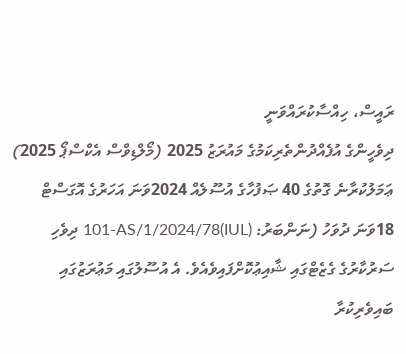ރައީސް، ހިއްސާކުރައްވަނީ
ދިވެހީންގެ އުފެއްދުންތެރިކަމުގެ މައުރަޒު 2025 (މޯލްޑިވްސް އެކްސްޕޯ 2025) ޢަމަލުކުރާނެ ގޮތުގެ 40 ޞަފުހާގެ އުސޫލެއް 2024ވަނަ އަހަރުގެ އޮގަސްޓް 18ވަނަ ދުވަހު (ނަންބަރު: (IUL)101-AS/1/2024/78 ދިވެހި ސަރުކާރުގެ ގެޒެޓްގައި ޝާއިޢުކޮށްފައިވެއެވެ. އެ އުސޫލުގައި މަޢުރަޒުގައި ބައިވެރިކުރާ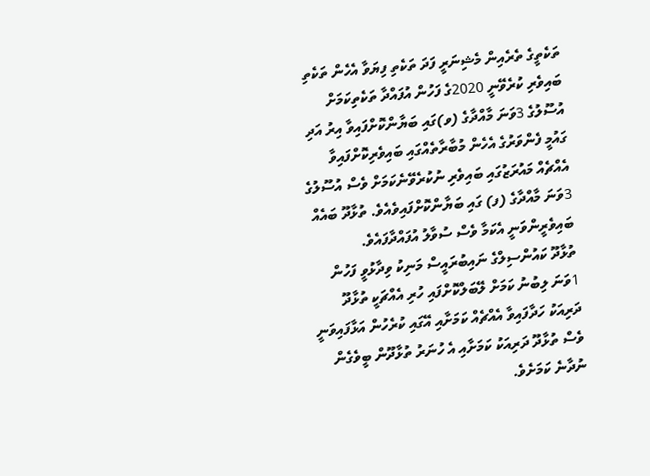ތަކެތީގެ ތެރެއިން މެޝިނަރީ ފަދަ ތަކެތި ފިޔަވާ އެހެން ތަކެތި ބައިވެރި ކުރެވޭނީ 2020ގެ ފަހުން އުފައްދާ ތަކެތިކަމަށް އުސޫލުގެ 3ވަނަ މާއްދާގެ (ވ)ގައި ބަޔާންކޮށްފައިވާ އިރު އަދި ގައުމީ ފެންވަރުގެ އެހެން މުބާރާތެއްގައި ބައިވެރިކޮށްފައިވާ އެއްޗެއް މައުރަޒުގައި ބައިވެރި ނުކުރެވޭނެކަމަށް ވެސް އުސޫލުގެ 3ވަނަ މާއްދާގެ (ފ) ގައި ބަޔާންކޮށްފައިވެއެވެ. ތުޅާދޫ ބައެއް ބައިވެރީންވަނީ އެކަމާ ވެސް ސުވާލު އުފައްދާފައެވެ.
ތުޅާދޫ ކައުންސިލްގެ ނައިބުރައީސް މަނިކު ވިދާޅުވީ ފަހުން 1ވަނަ ލިބުނު ކަމަށް ލޭބަލްކޮށްފައި ހުރި އެއްޗަކީ ތުޅާދޫ ދަރިއަކު ހަދާފައިވާ އެއްޗެއް ކަމަށާއި އޭގައި ކުރެހުން އަޅާފައިވަނީ ވެސް ތުޅާދޫ ދަރިއަކު ކަމަށާއި އެ ހުނަރު ތުޅާދޫން ބީވެގެން ނުދާނެ ކަމަށެވެ.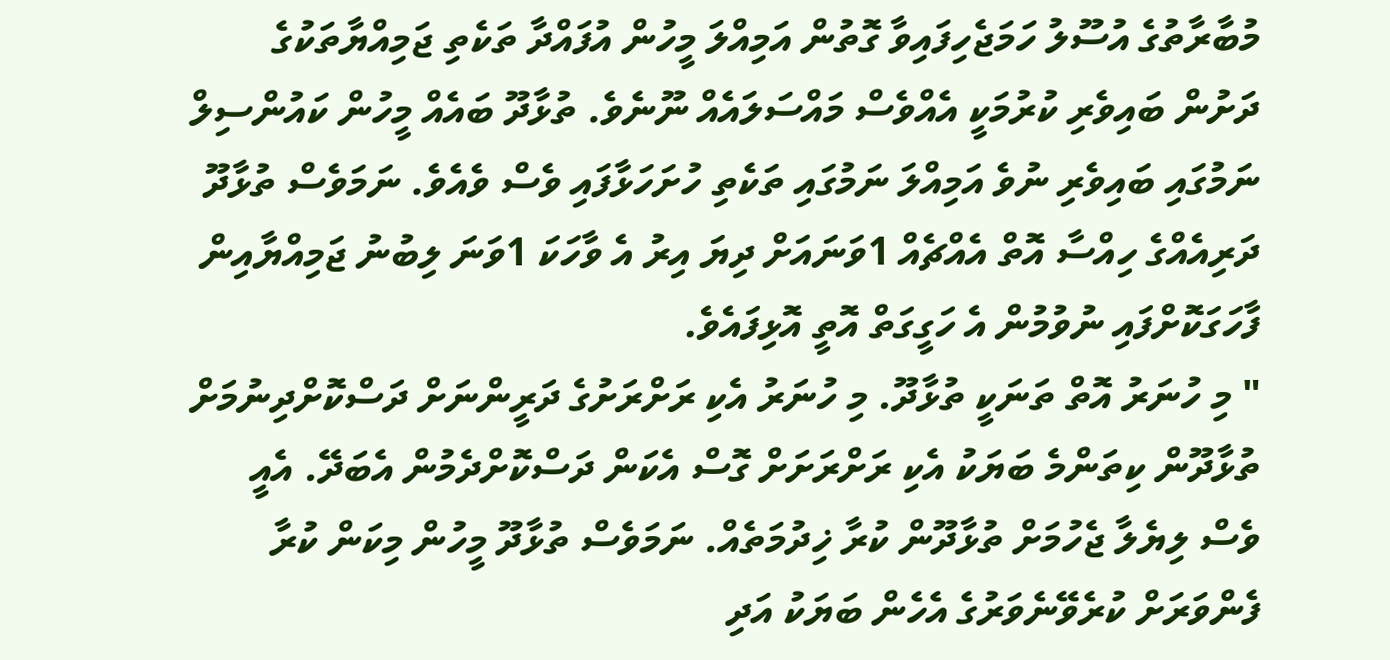މުބާރާތުގެ އުސޫލު ހަމަޖެހިފައިވާ ގޮތުން އަމިއްލަ މީހުން އުފައްދާ ތަކެތި ޖަމިއްޔާތަކުގެ ދަށުން ބައިވެރި ކުރުމަކީ އެއްވެސް މައްސަލައެއް ނޫނެވެ. ތުޅާދޫ ބައެއް މީހުން ކައުންސިލް ނަމުގައި ބައިވެރި ނުވެ އަމިއްލަ ނަމުގައި ތަކެތި ހުށަހަޅާފައި ވެސް ވެއެވެ. ނަމަވެސް ތުޅާދޫ ދަރިއެއްގެ ހިއްސާ އޮތް އެއްޗެއް 1ވަނައަށް ދިޔަ އިރު އެ ވާހަކަ 1ވަނަ ލިބުނު ޖަމިއްޔާއިން ފާހަގަކޮށްފައި ނުވުމުން އެ ހަގީގަތް އޮތީ އޮޅިފައެވެ.
" މި ހުނަރު އޮތް ތަނަކީ ތުޅާދޫ. މި ހުނަރު އެކި ރަށްރަށުގެ ދަރީންނަށް ދަސްކޮށްދިނުމަށް ތުޅާދޫން ކިތަންމެ ބަޔަކު އެކި ރަށްރަށަށް ގޮސް އެކަން ދަސްކޮށްދެމުން އެބަދޭ. އެއީ ވެސް ލިޔެލާ ޖެހުމަށް ތުޅާދޫން ކުރާ ޚިދުމަތެއް. ނަމަވެސް ތުޅާދޫ މީހުން މިކަން ކުރާ ފެންވަރަށް ކުރެވޭނެވަރުގެ އެހެން ބަޔަކު އަދި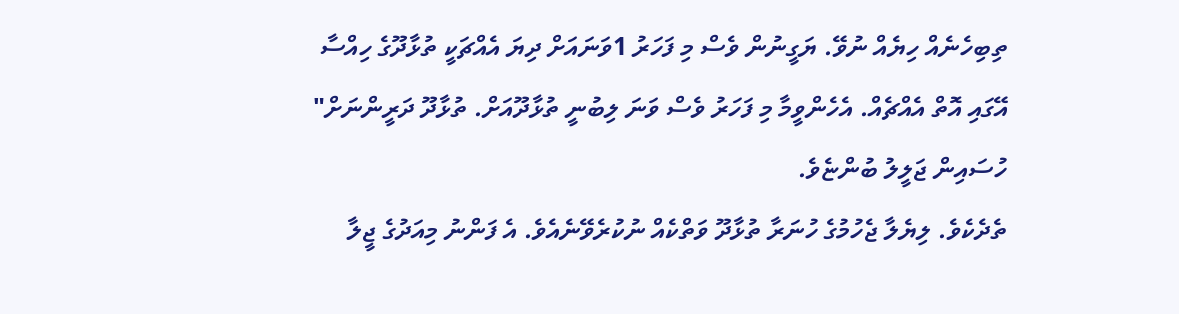ތިބިހެނެއް ހިޔެއް ނުވޭ. ޔަގީނުން ވެސް މި ފަހަރު 1ވަނައަށް ދިޔަ އެއްޗަކީ ތުޅާދޫގެ ހިއްސާ އޭގައި އޮތް އެއްޗެއް. އެހެންވީމާ މި ފަހަރު ވެސް ވަނަ ލިބުނީ ތުޅާދޫއަށް. ތުޅާދޫ ދަރީންނަށް" ހުސައިން ޖަލީލު ބުންޏެވެ.
ތެދެކެވެ. ލިޔެލާ ޖެހުމުގެ ހުނަރާ ތުޅާދޫ ވަތްކެއް ނުކުރެވޭނެއެވެ. އެ ފަންނު މިއަދުގެ ޖީލާ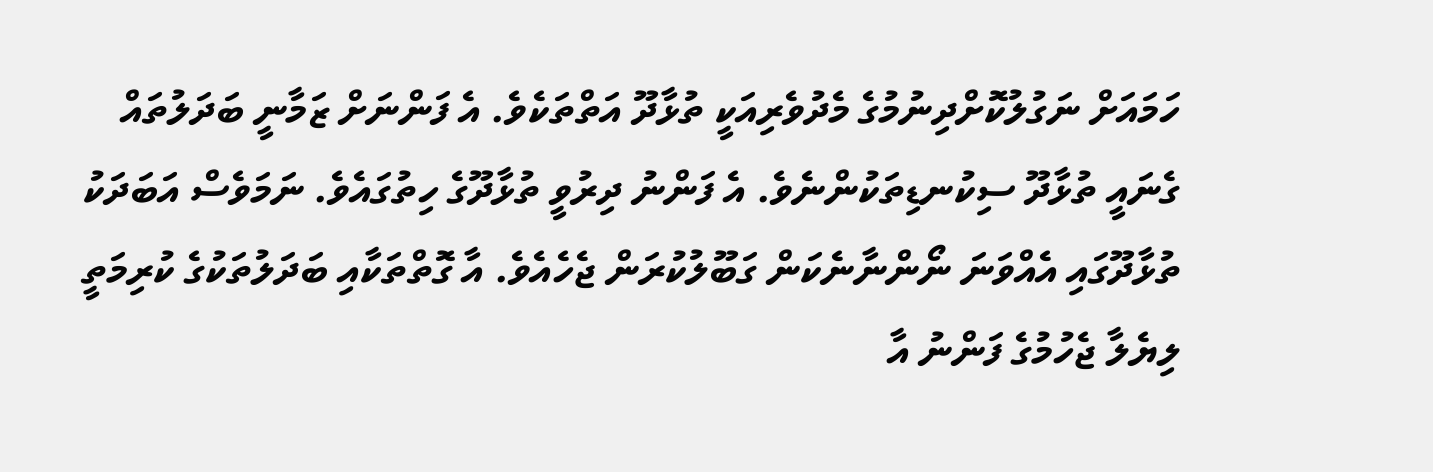ހަމައަށް ނަގުލުކޮށްދިނުމުގެ މެދުވެރިއަކީ ތުޅާދޫ އަތްތަކެވެ. އެ ފަންނަށް ޒަމާނީ ބަދަލުތައް ގެނައީ ތުޅާދޫ ސިކުނޑިތަކުންނެވެ. އެ ފަންނު ދިރުވީ ތުޅާދޫގެ ހިތުގައެވެ. ނަމަވެސް އަބަދަކު ތުޅާދޫގައި އެއްވަނަ ނޯންނާނެކަން ގަބޫލުކުރަން ޖެހެއެވެ. އާ ގޮތްތަކާއި ބަދަލުތަކުގެ ކުރިމަތީ ލިޔެލާ ޖެހުމުގެ ފަންނު އާ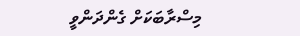މިސްރާބަކަށް ގެންދަންވީ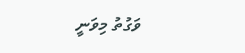ވަގުތު މިވަނީ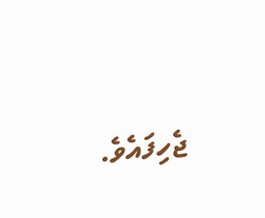ޖެހިފައެވެ.